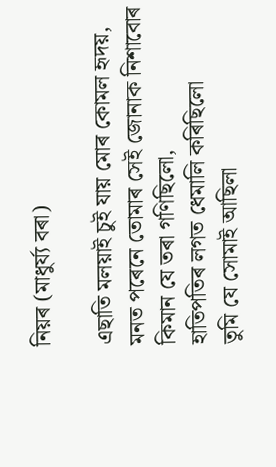নিয়ৰ (মাধুৰ্য্য বৰা)

এছাতি মলয়াই চুই যায় মোৰ কোমল হৃদয়,
মনত পৰেনে তোমাৰ সেই জোনাক নিশাবোৰ
কিমান যে তৰা গণিছিলো,
হাতিপতিৰ লগত ধেমালি কৰিছিলো
তুমি যে সোমাই আছিলা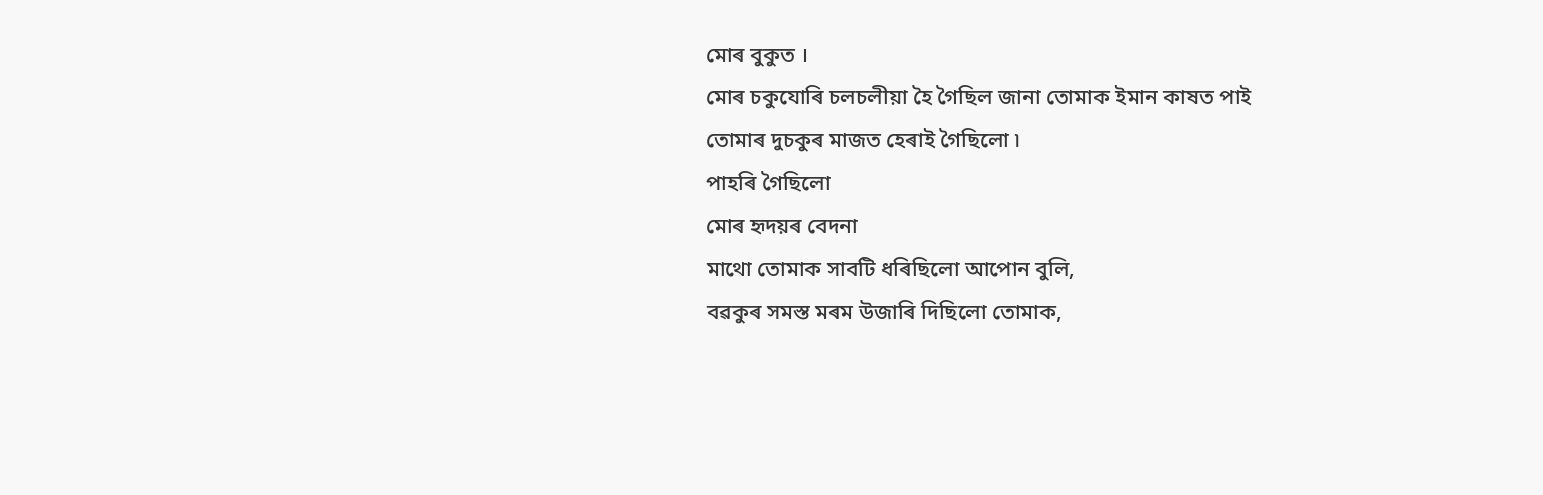মোৰ বুকুত ।
মোৰ চকুযোৰি চলচলীয়া হৈ গৈছিল জানা তোমাক ইমান কাষত পাই
তোমাৰ দুচকুৰ মাজত হেৰাই গৈছিলো ৷
পাহৰি গৈছিলো
মোৰ হৃদয়ৰ বেদনা
মাথো তোমাক সাবটি ধৰিছিলো আপোন বুলি,
বৱকুৰ সমস্ত মৰম উজাৰি দিছিলো তোমাক,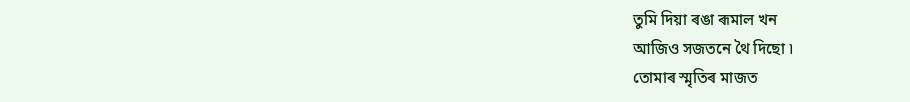তুমি দিয়া ৰঙা ৰূমাল খন
আজিও সজতনে থৈ দিছো ৷
তোমাৰ স্মৃতিৰ মাজত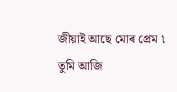জীয়াই আছে মোৰ প্ৰেম ৷
তুমি আজি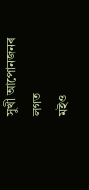সুখী আপোনজনৰ লগত
মইও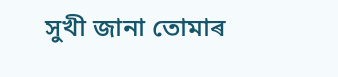সুখী জানা তোমাৰ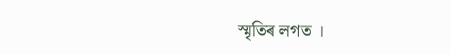স্মৃতিৰ লগত ।